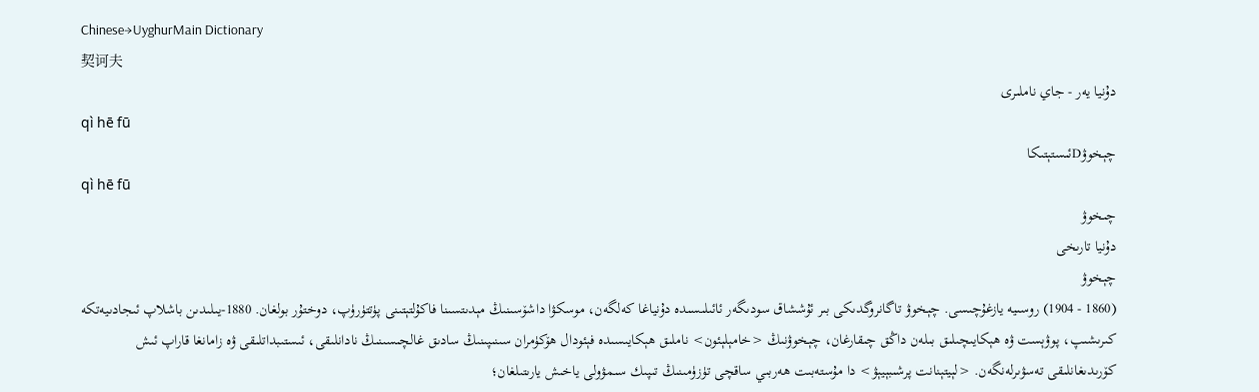Chinese→UyghurMain Dictionary
契诃夫
دۇنيا يەر - جاي ناملىرى
qì hē fū
چېخوۋDئىستېتىكا
qì hē fū
چىخوۋ
دۇنيا تارىخى
چېخوۋ
(1860 - 1904) روسىيە يازغۇچىسى. چېخوۋ تاگانروگدىكى بىر ئۇششاق سودىگەر ئائىلىسىدە دۇنياغا كەلگەن، موسكۋا داشۆسىنىڭ مېدىتسىنا فاكۇلتېتىنى پۈتتۈرۈپ، دوختۇر بولغان. 1880-يىلىدىن باشلاپ ئىجادىيەتكە كىرىشىپ، پوۋېست ۋە ھېكايىچىلىق بىلەن داڭق چىقارغان، چېخوۋنىڭ <خامېلېئون> ناملىق ھېكايىسىدە فېئودال ھۆكۈمران سىنىپىنىڭ سادىق غالچىسىنىڭ نادانلىقى، ئىستىبداتلىقى ۋە زامانغا قاراپ ئىش كۆرىدىغانلىقى تەسۋىرلەنگەن. <لېيتېنانت پرشىبېيېۋ> دا مۇستەبىت ھەربىي ساقچى تۈزۈمىنىڭ تىپىك سىمۋولى ياخىش يارىتىلغان؛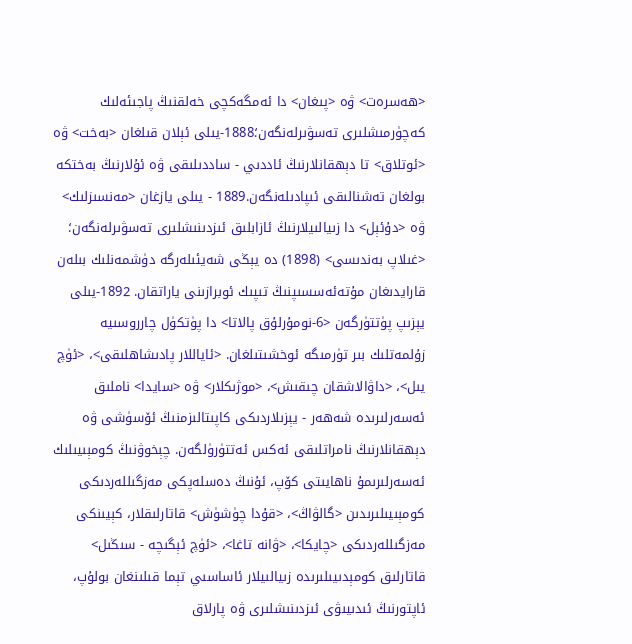<ھەسرەت> ۋە <پىغان> دا ئەمگەكچى خەلقنىڭ پاجىئەلىك كەچۈرمىشلىرى تەسۋىرلەنگەن؛1888-يىلى ئېلان قىلغان <بەخت> ۋە <ئوتلاق> تا دېھقانلارنىڭ ئاددىي - ساددىلىقى ۋە ئۇلارنىڭ بەختكە بولغان تەشنالىقى ئىپادىلەنگەن.1889 - يىلى يازغان <مەنسىزلىك> ۋە <دۇئېل> دا زىيالىيلارنىڭ ئازابلىق ئىزدىنىشلىرى تەسۋىرلەنگەن؛ <غىلاپ بەندىسى> (1898) دە يېڭى شەيئىلەرگە دۈشمەنلىك بىلەن قارايدىغان مۇتەئەسسىپنىڭ تىپىك ئوبرازىنى ياراتقان. 1892-يىلى يېزىپ پۈتتۈرگەن <6-نومۇرلۇق پالاتا> دا پۈتكۈل چارروسىيە زۇلمەتلىك بىر تۈرمىگە ئوخشىتىلغان. <ئاياللار پادىشاھلىقى>، <ئۈچ يىل>، <داۋالاشقان چىقىش>، <موژىكلار> ۋە <سايدا> ناملىق ئەسەرلىرىدە شەھەر - يېزىلاردىكى كاپىتالىزمنىڭ ئۆسۈشى ۋە دېھقانلارنىڭ نامراتلىقى ئەكس ئەتتۈرۈلگەن. چېخوۋنىڭ كومېىيىلىك ئەسەرلىرىمۇ ناھايىتى كۆپ، ئۇنىڭ دەسلەپكى مەزگىللەردىكى كومېىيىلىرىدىن <گالۋاڭ>، <قۇدا چۈشۈش> قاتارلىقلار، كېيىنكى مەزگىللەردىكى <چايكا>، <ۋانە تاغا>، <ئۈچ ئېگىچە - سىڭىل> قاتارلىق كومېدىيىلىرىدە زىيالىيلار ئاساسىي تېما قىلىنغان بولۇپ، ئاپتورنىڭ ئىدىيىۋى ئىزدىنىشلىرى ۋە پارلاق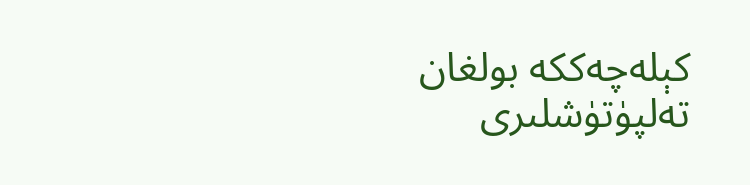كېلەچەككە بولغان تەلپۈتۈشلىرى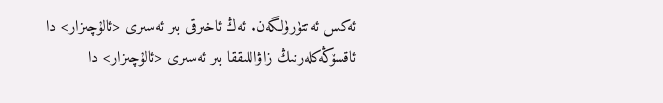ئەكس ئەتتۈرۈلگەن. ئەڭ ئاخىرقى بىر ئەسىرى <ئالۇچىزار> دا ئاقسۆڭەكلەرنىڭ زاۋاللىققا بىر ئەسىرى <ئالۇچىزار> دا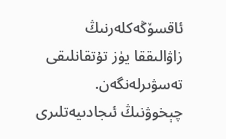ئاقسۆڭەكلەرنىڭ زاۋالىققا يۈز تۇتقانلىقى تەسۋىرلەنگەن. چېخوۋنىڭ ئىجادىيەتلىرى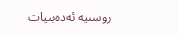روسىيە ئەدەبىيات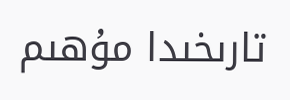تارىخىدا مۇھىم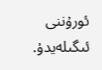ئورۇننى ئىگىلەيدۇ.